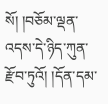སོ། །བཅོམ་ལྡན་འདས་དེ་ཉིད་ཀུན་རྫོབ་ཏུའོ། །དོན་དམ་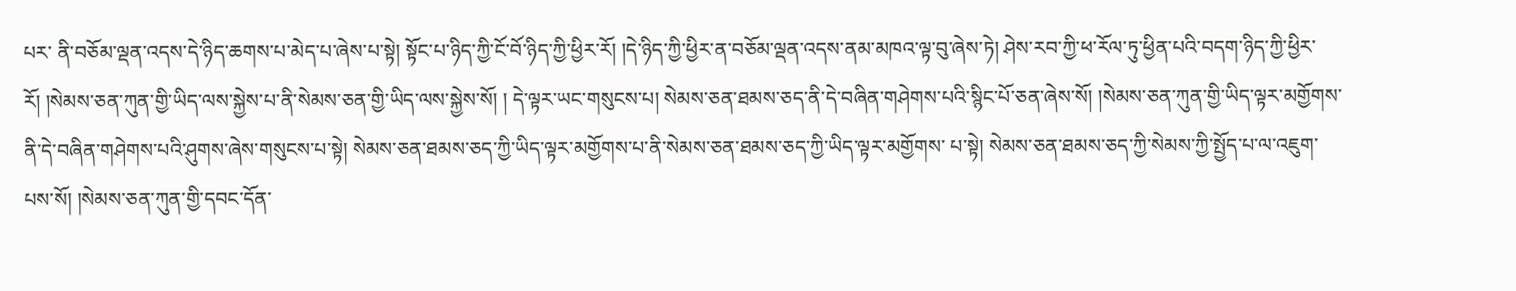པར་ ནི་བཅོམ་ལྡན་འདས་དེ་ཉིད་ཆགས་པ་མེད་པ་ཞེས་པ་སྟེ། སྟོང་པ་ཉིད་ཀྱི་ངོ་བོ་ཉིད་ཀྱི་ཕྱིར་རོ། །དེ་ཉིད་ཀྱི་ཕྱིར་ན་བཅོམ་ལྡན་འདས་ནམ་མཁའ་ལྟ་བུ་ཞེས་ཏེ། ཤེས་རབ་ཀྱི་ཕ་རོལ་ཏུ་ཕྱིན་པའི་བདག་ཉིད་ཀྱི་ཕྱིར་རོ། །སེམས་ཅན་ཀུན་གྱི་ཡིད་ལས་སྐྱེས་པ་ནི་སེམས་ཅན་གྱི་ཡིད་ལས་སྐྱེས་སོ། ། དེ་ལྟར་ཡང་གསུངས་པ། སེམས་ཅན་ཐམས་ཅད་ནི་དེ་བཞིན་གཤེགས་པའི་སྙིང་པོ་ཅན་ཞེས་སོ། །སེམས་ཅན་ཀུན་གྱི་ཡིད་ལྟར་མགྱོགས་ནི་དེ་བཞིན་གཤེགས་པའི་ཤུགས་ཞེས་གསུངས་པ་སྟེ། སེམས་ཅན་ཐམས་ཅད་ཀྱི་ཡིད་ལྟར་མགྱོགས་པ་ནི་སེམས་ཅན་ཐམས་ཅད་ཀྱི་ཡིད་ལྟར་མགྱོགས་ པ་སྟེ། སེམས་ཅན་ཐམས་ཅད་ཀྱི་སེམས་ཀྱི་སྤྱོད་པ་ལ་འཇུག་པས་སོ། །སེམས་ཅན་ཀུན་གྱི་དབང་དོན་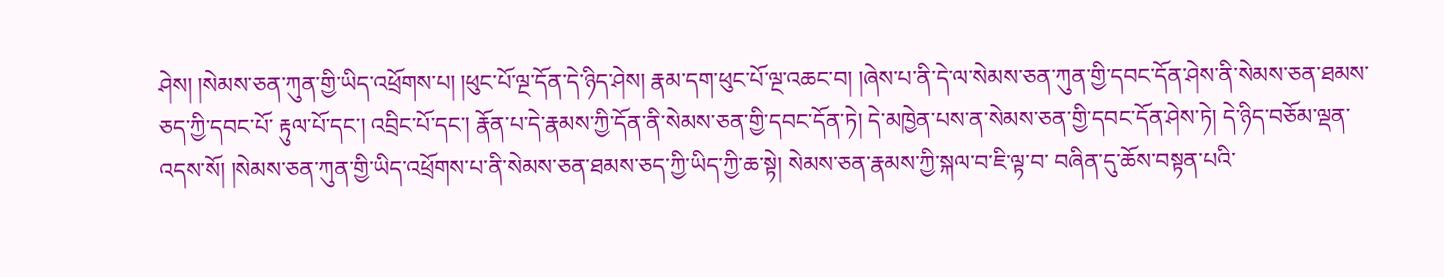ཤེས། །སེམས་ཅན་ཀུན་གྱི་ཡིད་འཕྲོགས་པ། །ཕུང་པོ་ལྔ་དོན་དེ་ཉིད་ཤེས། རྣམ་དག་ཕུང་པོ་ལྔ་འཆང་བ། །ཞེས་པ་ནི་དེ་ལ་སེམས་ཅན་ཀུན་གྱི་དབང་དོན་ཤེས་ནི་སེམས་ཅན་ཐམས་ཅད་ཀྱི་དབང་པོ་ རྟུལ་པོ་དང་། འབྲིང་པོ་དང་། རྣོན་པ་དེ་རྣམས་ཀྱི་དོན་ནི་སེམས་ཅན་གྱི་དབང་དོན་ཏེ། དེ་མཁྱེན་པས་ན་སེམས་ཅན་གྱི་དབང་དོན་ཤེས་ཏེ། དེ་ཉིད་བཅོམ་ལྡན་འདས་སོ། །སེམས་ཅན་ཀུན་གྱི་ཡིད་འཕྲོགས་པ་ནི་སེམས་ཅན་ཐམས་ཅད་ཀྱི་ཡིད་ཀྱི་ཆ་སྟེ། སེམས་ཅན་རྣམས་ཀྱི་སྐལ་བ་ཇི་ལྟ་བ་ བཞིན་དུ་ཆོས་བསྟན་པའི་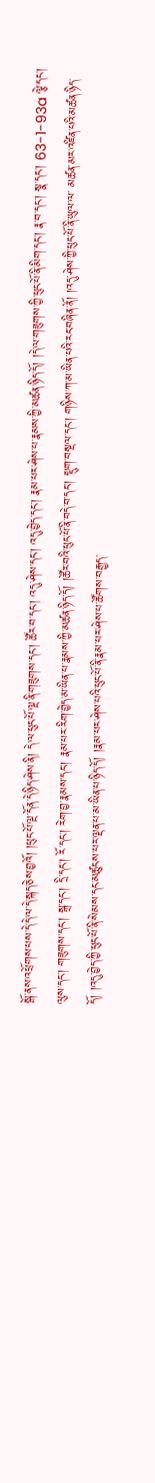སྒོ་ནས་འཕྲོགས་པས་དེ་དེ་ལ་དེ་སྐད་ཅེས་བྱའོ། །ཕུང་པོ་ལྔ་དོན་དེ་ཉིད་ཤེས་ནི། དེ་ལ་ཕུང་པོ་ལྔ་ནི་གཟུགས་དང་། ཚོར་བ་དང་། འདུ་ཤེས་དང་། འདུ་བྱེད་དང་། རྣམ་པར་ཤེས་པ་རྣམས་ཀྱི་མཚན་ཉིད་དོ། །དེ་ལ་གཟུགས་ཀྱི་ཕུང་པོ་ནི་མིག་དང་། རྣ་བ་དང་། སྣ་དང་། 63-1-93a ལྕེ་དང་། ལུས་དང་། གཟུགས་དང་། སྒྲ་དང་། དྲི་དང་། རོ་དང་། རེག་བྱ་རྣམས་དང་། རྣམ་པར་རིག་བྱེད་མ་ཡིན་པ་རྣམས་ཀྱི་མཚན་ཉིད་དོ། །ཚོར་བའི་ཕུང་པོ་ནི་བདེ་བ་དང་། སྡུག་བསྔལ་དང་། གཉིས་ཀ་མ་ཡིན་པའི་རང་བཞིན་ནོ། །འདུ་ཤེས་ཀྱི་ཕུང་པོ་ནི་ཡུལ་ལ་ མཚན་མར་འཛིན་པའི་མཚན་ཉིད་དོ། །འདུ་བྱེད་ཀྱི་ཕུང་པོ་ནི་སེམས་དང་མཚུངས་པར་ལྡན་པ་མ་ཡིན་པ་ཉིད་དོ། །རྣམ་པར་ཤེས་པའི་ཕུང་པོ་ནི་རྣམ་པར་ཤེས་པ་ཚོགས་བརྒྱད་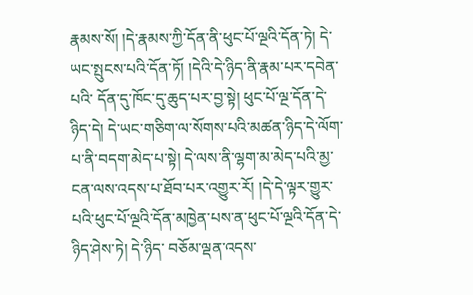རྣམས་སོ། །དེ་རྣམས་ཀྱི་དོན་ནི་ཕུང་པོ་ལྔའི་དོན་ཏེ། དེ་ཡང་སྤུངས་པའི་དོན་ཏོ། །དེའི་དེ་ཉིད་ནི་རྣམ་པར་དབེན་པའི་ དོན་དུ་ཁོང་དུ་ཆུད་པར་བྱ་སྟེ། ཕུང་པོ་ལྔ་དོན་དེ་ཉིད་དེ། དེ་ཡང་གཅིག་ལ་སོགས་པའི་མཚན་ཉིད་དེ་ལོག་པ་ནི་བདག་མེད་པ་སྟེ། དེ་ལས་ནི་ལྷག་མ་མེད་པའི་མྱ་ངན་ལས་འདས་པ་ཐོབ་པར་འགྱུར་རོ། །དེ་དེ་ལྟར་གྱུར་པའི་ཕུང་པོ་ལྔའི་དོན་མཁྱེན་པས་ན་ཕུང་པོ་ལྔའི་དོན་དེ་ཉིད་ཤེས་ཏེ། དེ་ཉིད་ བཅོམ་ལྡན་འདས་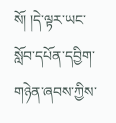སོ། །དེ་ལྟར་ཡང་སློབ་དཔོན་དབྱིག་གཉེན་ཞབས་ཀྱིས་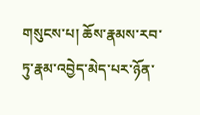གསུངས་པ། ཆོས་རྣམས་རབ་ཏུ་རྣམ་འབྱེད་མེད་པར་ཉོན་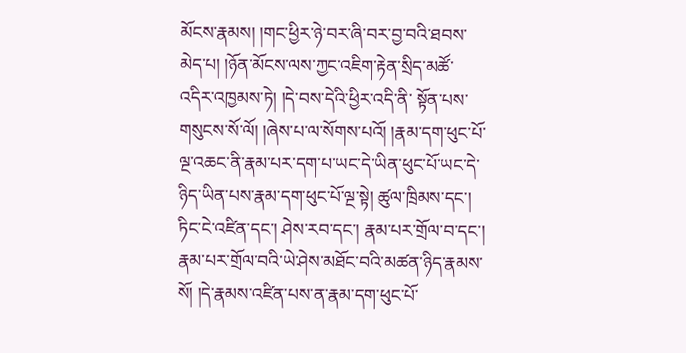མོངས་རྣམས། །གང་ཕྱིར་ཉེ་བར་ཞི་བར་བྱ་བའི་ཐབས་མེད་པ། །ཉོན་མོངས་ལས་ཀྱང་འཇིག་རྟེན་སྲིད་མཚོ་འདིར་འཁྱམས་ཏེ། །དེ་བས་དེའི་ཕྱིར་འདི་ནི་ སྟོན་པས་གསུངས་སོ་ལོ། །ཞེས་པ་ལ་སོགས་པའོ། །རྣམ་དག་ཕུང་པོ་ལྔ་འཆང་ནི་རྣམ་པར་དག་པ་ཡང་དེ་ཡིན་ཕུང་པོ་ཡང་དེ་ཉིད་ཡིན་པས་རྣམ་དག་ཕུང་པོ་ལྔ་སྟེ། ཚུལ་ཁྲིམས་དང་། ཏིང་ངེ་འཛིན་དང་། ཤེས་རབ་དང་། རྣམ་པར་གྲོལ་བ་དང་། རྣམ་པར་གྲོལ་བའི་ཡེ་ཤེས་མཐོང་བའི་མཚན་ཉིད་རྣམས་ སོ། །དེ་རྣམས་འཛིན་པས་ན་རྣམ་དག་ཕུང་པོ་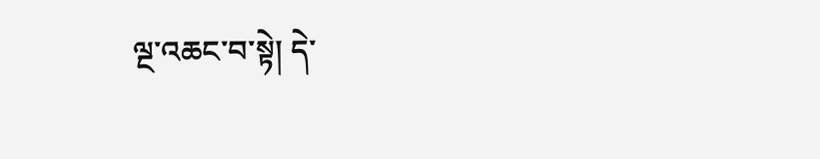ལྔ་འཆང་བ་སྟེ། དེ་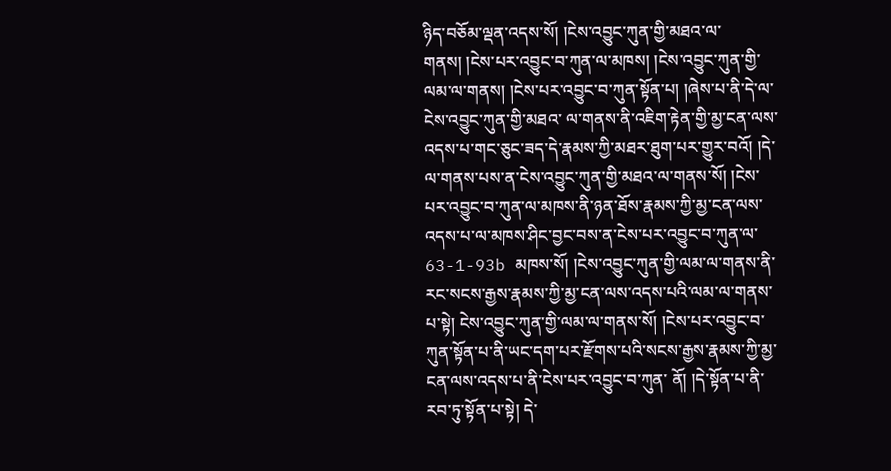ཉིད་བཅོམ་ལྡན་འདས་སོ། །ངེས་འབྱུང་ཀུན་གྱི་མཐའ་ལ་གནས། །ངེས་པར་འབྱུང་བ་ཀུན་ལ་མཁས། །ངེས་འབྱུང་ཀུན་གྱི་ལམ་ལ་གནས། །ངེས་པར་འབྱུང་བ་ཀུན་སྟོན་པ། །ཞེས་པ་ནི་དེ་ལ་ངེས་འབྱུང་ཀུན་གྱི་མཐའ་ ལ་གནས་ནི་འཇིག་རྟེན་གྱི་མྱ་ངན་ལས་འདས་པ་གང་ཅུང་ཟད་དེ་རྣམས་ཀྱི་མཐར་ཐུག་པར་གྱུར་བའོ། །དེ་ལ་གནས་པས་ན་ངེས་འབྱུང་ཀུན་གྱི་མཐའ་ལ་གནས་སོ། །ངེས་པར་འབྱུང་བ་ཀུན་ལ་མཁས་ནི་ཉན་ཐོས་རྣམས་ཀྱི་མྱ་ངན་ལས་འདས་པ་ལ་མཁས་ཤིང་བྱང་བས་ན་ངེས་པར་འབྱུང་བ་ཀུན་ལ་ 63-1-93b མཁས་སོ། །ངེས་འབྱུང་ཀུན་གྱི་ལམ་ལ་གནས་ནི་རང་སངས་རྒྱས་རྣམས་ཀྱི་མྱ་ངན་ལས་འདས་པའི་ལམ་ལ་གནས་པ་སྟེ། ངེས་འབྱུང་ཀུན་གྱི་ལམ་ལ་གནས་སོ། །ངེས་པར་འབྱུང་བ་ཀུན་སྟོན་པ་ནི་ཡང་དག་པར་རྫོགས་པའི་སངས་རྒྱས་རྣམས་ཀྱི་མྱ་ངན་ལས་འདས་པ་ནི་ངེས་པར་འབྱུང་བ་ཀུན་ ནོ། །དེ་སྟོན་པ་ནི་རབ་ཏུ་སྟོན་པ་སྟེ། དེ་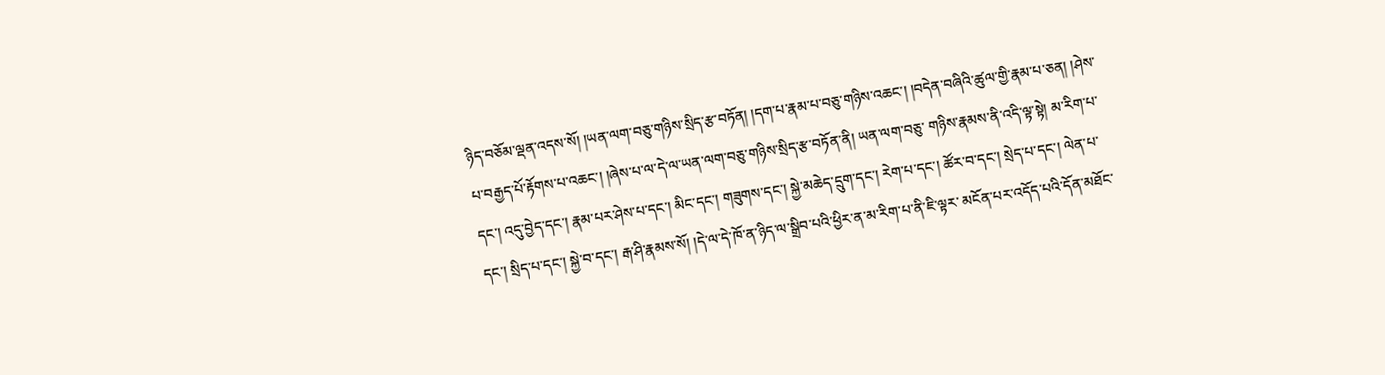ཉིད་བཅོམ་ལྡན་འདས་སོ། །ཡན་ལག་བཅུ་གཉིས་སྲིད་རྩ་བཏོན། །དག་པ་རྣམ་པ་བཅུ་གཉིས་འཆང་། །བདེན་བཞིའི་ཚུལ་གྱི་རྣམ་པ་ཅན། །ཤེས་པ་བརྒྱད་པོ་རྟོགས་པ་འཆང་། །ཞེས་པ་ལ་དེ་ལ་ཡན་ལག་བཅུ་གཉིས་སྲིད་རྩ་བཏོན་ནི། ཡན་ལག་བཅུ་ གཉིས་རྣམས་ནི་འདི་ལྟ་སྟེ། མ་རིག་པ་དང་། འདུ་བྱེད་དང་། རྣམ་པར་ཤེས་པ་དང་། མིང་དང་། གཟུགས་དང་། སྐྱེ་མཆེད་དྲུག་དང་། རེག་པ་དང་། ཚོར་བ་དང་། སྲེད་པ་དང་། ལེན་པ་དང་། སྲིད་པ་དང་། སྐྱེ་བ་དང་། རྒ་ཤི་རྣམས་སོ། །དེ་ལ་དེ་ཁོ་ན་ཉིད་ལ་སྒྲིབ་པའི་ཕྱིར་ན་མ་རིག་པ་ནི་ཇི་ལྟར་ མངོན་པར་འདོད་པའི་དོན་མཐོང་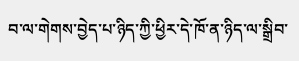བ་ལ་གེགས་བྱེད་པ་ཉིད་ཀྱི་ཕྱིར་དེ་ཁོ་ན་ཉིད་ལ་སྒྲིབ་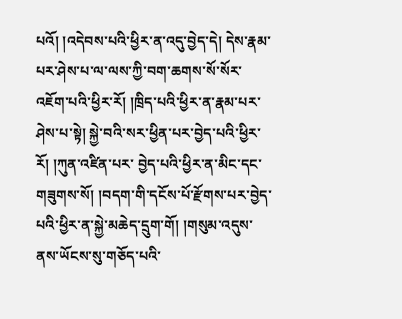པའོ། །འདེབས་པའི་ཕྱིར་ན་འདུ་བྱེད་དེ། དེས་རྣམ་པར་ཤེས་པ་ལ་ལས་ཀྱི་བག་ཆགས་སོ་སོར་འཇོག་པའི་ཕྱིར་རོ། །ཁྲིད་པའི་ཕྱིར་ན་རྣམ་པར་ཤེས་པ་སྟེ། སྐྱེ་བའི་སར་ཕྱིན་པར་བྱེད་པའི་ཕྱིར་རོ། །ཀུན་འཛིན་པར་ བྱེད་པའི་ཕྱིར་ན་མིང་དང་གཟུགས་སོ། །བདག་གི་དངོས་པོ་རྫོགས་པར་བྱེད་པའི་ཕྱིར་ན་སྐྱེ་མཆེད་དྲུག་གོ། །གསུམ་འདུས་ནས་ཡོངས་སུ་གཅོད་པའི་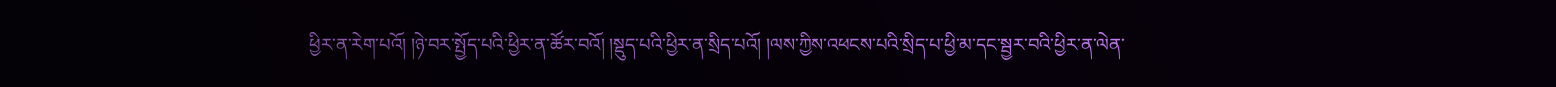ཕྱིར་ན་རེག་པའོ། །ཉེ་བར་སྤྱོད་པའི་ཕྱིར་ན་ཚོར་བའོ། །སྡུད་པའི་ཕྱིར་ན་སྲིད་པའོ། །ལས་ཀྱིས་འཕངས་པའི་སྲིད་པ་ཕྱི་མ་དང་སྦྱར་བའི་ཕྱིར་ན་ལེན་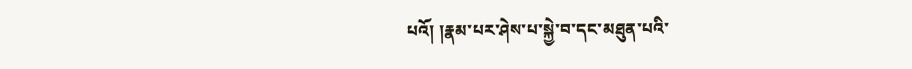པའོ། །རྣམ་པར་ཤེས་པ་སྐྱེ་བ་དང་མཐུན་པའི་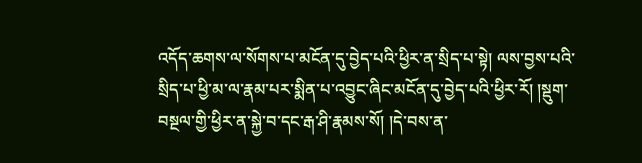འདོད་ཆགས་ལ་སོགས་པ་མངོན་དུ་བྱེད་པའི་ཕྱིར་ན་སྲིད་པ་སྟེ། ལས་བྱས་པའི་སྲིད་པ་ཕྱི་མ་ལ་རྣམ་པར་སྨིན་པ་འབྱུང་ཞིང་མངོན་དུ་བྱེད་པའི་ཕྱིར་རོ། །སྡུག་བསྔལ་གྱི་ཕྱིར་ན་སྐྱེ་བ་དང་རྒ་ཤི་རྣམས་སོ། །དེ་བས་ན་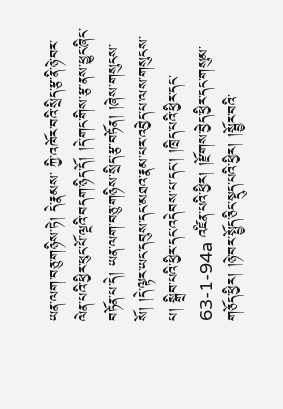ཡན་ལག་བཅུ་གཉིས་ཏེ། དེ་རྣམས་ ཀྱི་འཁོར་བའི་སྲིད་རྩ་ནི་ཉེ་བར་ལེན་པའི་ཕྱིར་ཕུང་པོ་ལྔའི་བདག་ཉིད་དོ། །དེ་གང་གིས་རྩ་ནས་ཕྱུང་ཞིང་བཏོན་པ་དེ། ཡན་ལག་བཅུ་གཉིས་སྲིད་རྩ་བཏོན། །ཞེས་གསུངས་སོ། །དེ་ལྟར་ཡང་དབུས་དང་མཐའ་རྣམ་པར་འབྱེད་པ་ལས་གསུངས་པ། སྒྲིབ་པའི་ཕྱིར་དང་འདེབས་པ་དང་། །ཁྲིད་པའི་ཕྱིར་དང་ 63-1-94a འཛིན་པའི་ཕྱིར། །རྫོགས་བྱེད་ཕྱིར་དང་གསུམ་གཅོད་ཕྱིར། །ཉེ་བར་སྤྱོད་ཅིང་སྡུད་པའི་ཕྱིར། །སྦྱོར་བའི་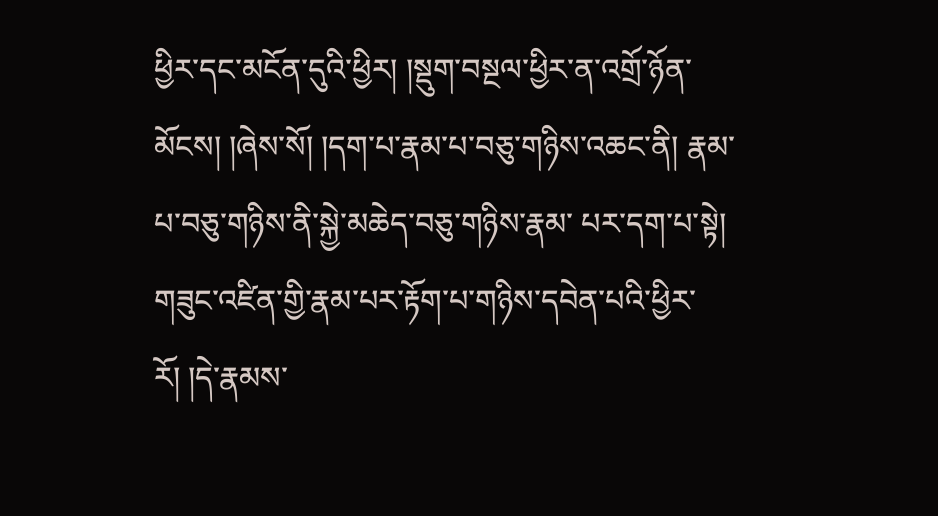ཕྱིར་དང་མངོན་དུའི་ཕྱིར། །སྡུག་བསྔལ་ཕྱིར་ན་འགྲོ་ཉོན་མོངས། །ཞེས་སོ། །དག་པ་རྣམ་པ་བཅུ་གཉིས་འཆང་ནི། རྣམ་པ་བཅུ་གཉིས་ནི་སྐྱེ་མཆེད་བཅུ་གཉིས་རྣམ་ པར་དག་པ་སྟེ། གཟུང་འཛིན་གྱི་རྣམ་པར་རྟོག་པ་གཉིས་དབེན་པའི་ཕྱིར་རོ། །དེ་རྣམས་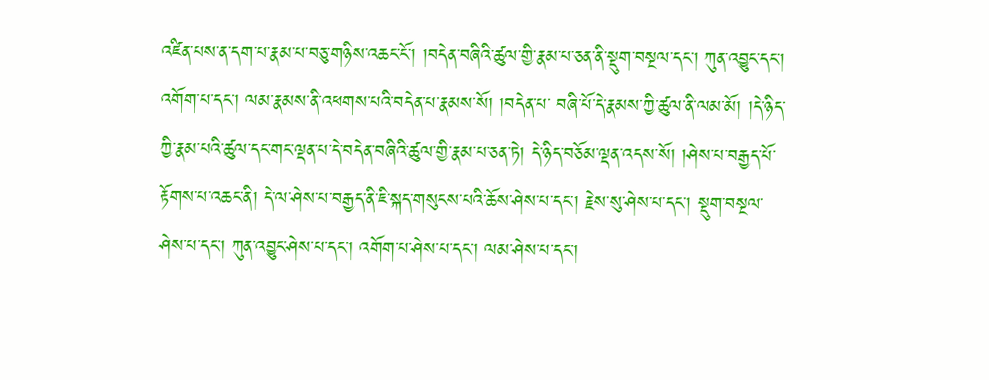འཛིན་པས་ན་དག་པ་རྣམ་པ་བཅུ་གཉིས་འཆང་ངོ་། །བདེན་བཞིའི་ཚུལ་གྱི་རྣམ་པ་ཅན་ནི་སྡུག་བསྔལ་དང་། ཀུན་འབྱུང་དང་། འགོག་པ་དང་། ལམ་རྣམས་ནི་འཕགས་པའི་བདེན་པ་རྣམས་སོ། །བདེན་པ་ བཞི་པོ་དེ་རྣམས་ཀྱི་ཚུལ་ནི་ལམ་མོ། །དེ་ཉིད་ཀྱི་རྣམ་པའི་ཚུལ་དང་གང་ལྡན་པ་དེ་བདེན་བཞིའི་ཚུལ་གྱི་རྣམ་པ་ཅན་ཏེ། དེ་ཉིད་བཅོམ་ལྡན་འདས་སོ། །ཤེས་པ་བརྒྱད་པོ་རྟོགས་པ་འཆང་ནི། དེ་ལ་ཤེས་པ་བརྒྱད་ནི་ཇི་སྐད་གསུངས་པའི་ཆོས་ཤེས་པ་དང་། རྗེས་སུ་ཤེས་པ་དང་། སྡུག་བསྔལ་ ཤེས་པ་དང་། ཀུན་འབྱུང་ཤེས་པ་དང་། འགོག་པ་ཤེས་པ་དང་། ལམ་ཤེས་པ་དང་།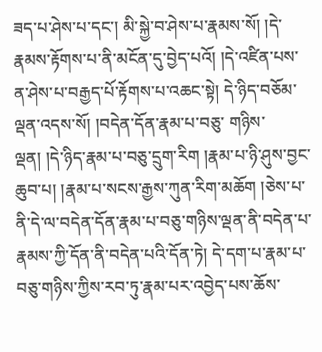ཟད་པ་ཤེས་པ་དང་། མི་སྐྱེ་བ་ཤེས་པ་རྣམས་སོ། །དེ་རྣམས་རྟོགས་པ་ནི་མངོན་དུ་བྱེད་པའོ། །དེ་འཛིན་པས་ན་ཤེས་པ་བརྒྱད་པོ་རྟོགས་པ་འཆང་སྟེ། དེ་ཉིད་བཅོམ་ལྡན་འདས་སོ། །བདེན་དོན་རྣམ་པ་བཅུ་ གཉིས་ལྡན། །དེ་ཉིད་རྣམ་པ་བཅུ་དྲུག་རིག །རྣམ་པ་ཉི་ཤུས་བྱང་ཆུབ་པ། །རྣམ་པ་སངས་རྒྱས་ཀུན་རིག་མཆོག །ཅེས་པ་ནི་དེ་ལ་བདེན་དོན་རྣམ་པ་བཅུ་གཉིས་ལྡན་ནི་བདེན་པ་རྣམས་ཀྱི་དོན་ནི་བདེན་པའི་དོན་ཏེ། དེ་དག་པ་རྣམ་པ་བཅུ་གཉིས་ཀྱིས་རབ་ཏུ་རྣམ་པར་འབྱེད་པས་ཆོས་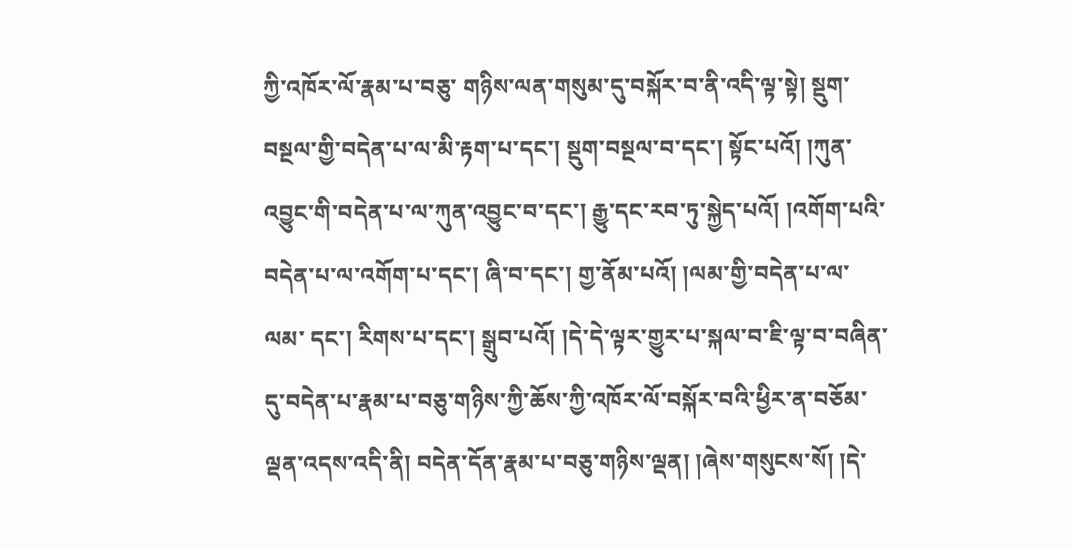ཀྱི་འཁོར་ལོ་རྣམ་པ་བཅུ་ གཉིས་ལན་གསུམ་དུ་བསྐོར་བ་ནི་འདི་ལྟ་སྟེ། སྡུག་བསྔལ་གྱི་བདེན་པ་ལ་མི་རྟག་པ་དང་། སྡུག་བསྔལ་བ་དང་། སྟོང་པའོ། །ཀུན་འབྱུང་གི་བདེན་པ་ལ་ཀུན་འབྱུང་བ་དང་། རྒྱུ་དང་རབ་ཏུ་སྐྱེད་པའོ། །འགོག་པའི་བདེན་པ་ལ་འགོག་པ་དང་། ཞི་བ་དང་། གྱ་ནོམ་པའོ། །ལམ་གྱི་བདེན་པ་ལ་ལམ་ དང་། རིགས་པ་དང་། སྒྲུབ་པའོ། །དེ་དེ་ལྟར་གྱུར་པ་སྐལ་བ་ཇི་ལྟ་བ་བཞིན་དུ་བདེན་པ་རྣམ་པ་བཅུ་གཉིས་ཀྱི་ཆོས་ཀྱི་འཁོར་ལོ་བསྐོར་བའི་ཕྱིར་ན་བཅོམ་ལྡན་འདས་འདི་ནི། བདེན་དོན་རྣམ་པ་བཅུ་གཉིས་ལྡན། །ཞེས་གསུངས་སོ། །དེ་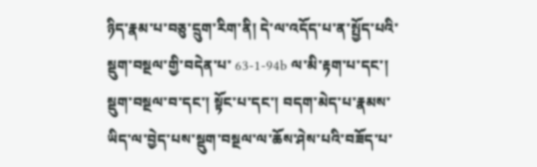ཉིད་རྣམ་པ་བཅུ་དྲུག་རིག་ནི། དེ་ལ་འདོད་པ་ན་སྤྱོད་པའི་སྡུག་བསྔལ་གྱི་བདེན་པ་ 63-1-94b ལ་མི་རྟག་པ་དང་། སྡུག་བསྔལ་བ་དང་། སྟོང་པ་དང་། བདག་མེད་པ་རྣམས་ཡིད་ལ་བྱེད་པས་སྡུག་བསྔལ་ལ་ཆོས་ཤེས་པའི་བཟོད་པ་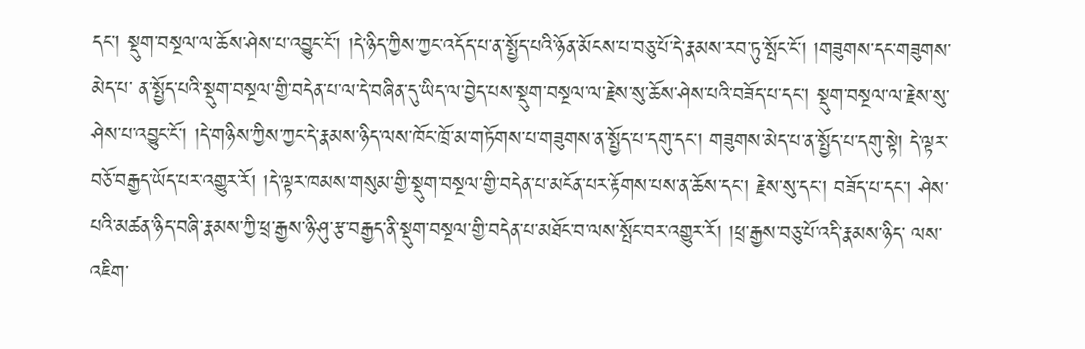དང་། སྡུག་བསྔལ་ལ་ཆོས་ཤེས་པ་འབྱུང་ངོ་། །དེ་ཉིད་ཀྱིས་ཀྱང་འདོད་པ་ན་སྤྱོད་པའི་ཉོན་མོངས་པ་བཅུ་པོ་དེ་རྣམས་རབ་ཏུ་སྤོང་ངོ་། །གཟུགས་དང་གཟུགས་མེད་པ་ ན་སྤྱོད་པའི་སྡུག་བསྔལ་གྱི་བདེན་པ་ལ་དེ་བཞིན་དུ་ཡིད་ལ་བྱེད་པས་སྡུག་བསྔལ་ལ་རྗེས་སུ་ཆོས་ཤེས་པའི་བཟོད་པ་དང་། སྡུག་བསྔལ་ལ་རྗེས་སུ་ཤེས་པ་འབྱུང་ངོ་། །དེ་གཉིས་ཀྱིས་ཀྱང་དེ་རྣམས་ཉིད་ལས་ཁོང་ཁྲོ་མ་གཏོགས་པ་གཟུགས་ན་སྤྱོད་པ་དགུ་དང་། གཟུགས་མེད་པ་ན་སྤྱོད་པ་དགུ་སྟེ། དེ་ལྟར་ བཅོ་བརྒྱད་ཡོད་པར་འགྱུར་རོ། །དེ་ལྟར་ཁམས་གསུམ་གྱི་སྡུག་བསྔལ་གྱི་བདེན་པ་མངོན་པར་རྟོགས་པས་ན་ཆོས་དང་། རྗེས་སུ་དང་། བཟོད་པ་དང་། ཤེས་པའི་མཚན་ཉིད་བཞི་རྣམས་ཀྱི་ཕྲ་རྒྱས་ཉི་ཤུ་རྩ་བརྒྱད་ནི་སྡུག་བསྔལ་གྱི་བདེན་པ་མཐོང་བ་ལས་སྤོང་བར་འགྱུར་རོ། །ཕྲ་རྒྱས་བཅུ་པོ་འདི་རྣམས་ཉིད་ ལས་འཇིག་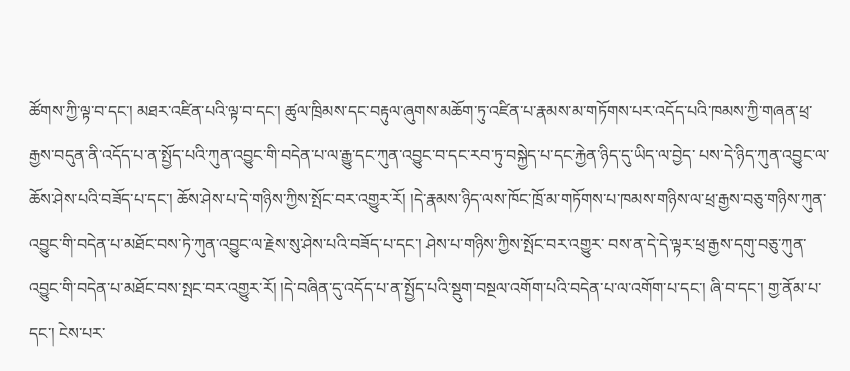ཚོགས་ཀྱི་ལྟ་བ་དང་། མཐར་འཛིན་པའི་ལྟ་བ་དང་། ཚུལ་ཁྲིམས་དང་བརྟུལ་ཞུགས་མཆོག་ཏུ་འཛིན་པ་རྣམས་མ་གཏོགས་པར་འདོད་པའི་ཁམས་ཀྱི་གཞན་ཕྲ་རྒྱས་བདུན་ནི་འདོད་པ་ན་སྤྱོད་པའི་ཀུན་འབྱུང་གི་བདེན་པ་ལ་རྒྱུ་དང་ཀུན་འབྱུང་བ་དང་རབ་ཏུ་བསྐྱེད་པ་དང་རྐྱེན་ཉིད་དུ་ཡིད་ལ་བྱེད་ པས་དེ་ཉིད་ཀུན་འབྱུང་ལ་ཆོས་ཤེས་པའི་བཟོད་པ་དང་། ཆོས་ཤེས་པ་དེ་གཉིས་ཀྱིས་སྤོང་བར་འགྱུར་རོ། །དེ་རྣམས་ཉིད་ལས་ཁོང་ཁྲོ་མ་གཏོགས་པ་ཁམས་གཉིས་ལ་ཕྲ་རྒྱས་བཅུ་གཉིས་ཀུན་འབྱུང་གི་བདེན་པ་མཐོང་བས་ཏེ་ཀུན་འབྱུང་ལ་རྗེས་སུ་ཤེས་པའི་བཟོད་པ་དང་། ཤེས་པ་གཉིས་ཀྱིས་སྤོང་བར་འགྱུར་ བས་ན་དེ་དེ་ལྟར་ཕྲ་རྒྱས་དགུ་བཅུ་ཀུན་འབྱུང་གི་བདེན་པ་མཐོང་བས་སྤང་བར་འགྱུར་རོ། །དེ་བཞིན་དུ་འདོད་པ་ན་སྤྱོད་པའི་སྡུག་བསྔལ་འགོག་པའི་བདེན་པ་ལ་འགོག་པ་དང་། ཞི་བ་དང་། གྱ་ནོམ་པ་དང་། ངེས་པར་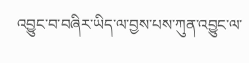འབྱུང་བ་བཞིར་ཡིད་ལ་བྱས་པས་ཀུན་འབྱུང་ལ་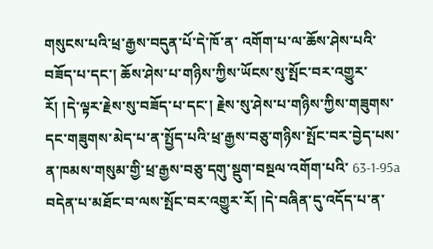གསུངས་པའི་ཕྲ་རྒྱས་བདུན་པོ་དེ་ཁོ་ན་ འགོག་པ་ལ་ཆོས་ཤེས་པའི་བཟོད་པ་དང་། ཆོས་ཤེས་པ་གཉིས་ཀྱིས་ཡོངས་སུ་སྤོང་བར་འགྱུར་རོ། །དེ་ལྟར་རྗེས་སུ་བཟོད་པ་དང་། རྗེས་སུ་ཤེས་པ་གཉིས་ཀྱིས་གཟུགས་དང་གཟུགས་མེད་པ་ན་སྤྱོད་པའི་ཕྲ་རྒྱས་བཅུ་གཉིས་སྤོང་བར་བྱེད་པས་ན་ཁམས་གསུམ་གྱི་ཕྲ་རྒྱས་བཅུ་དགུ་སྡུག་བསྔལ་འགོག་པའི་ 63-1-95a བདེན་པ་མཐོང་བ་ལས་སྤོང་བར་འགྱུར་རོ། །དེ་བཞིན་དུ་འདོད་པ་ན་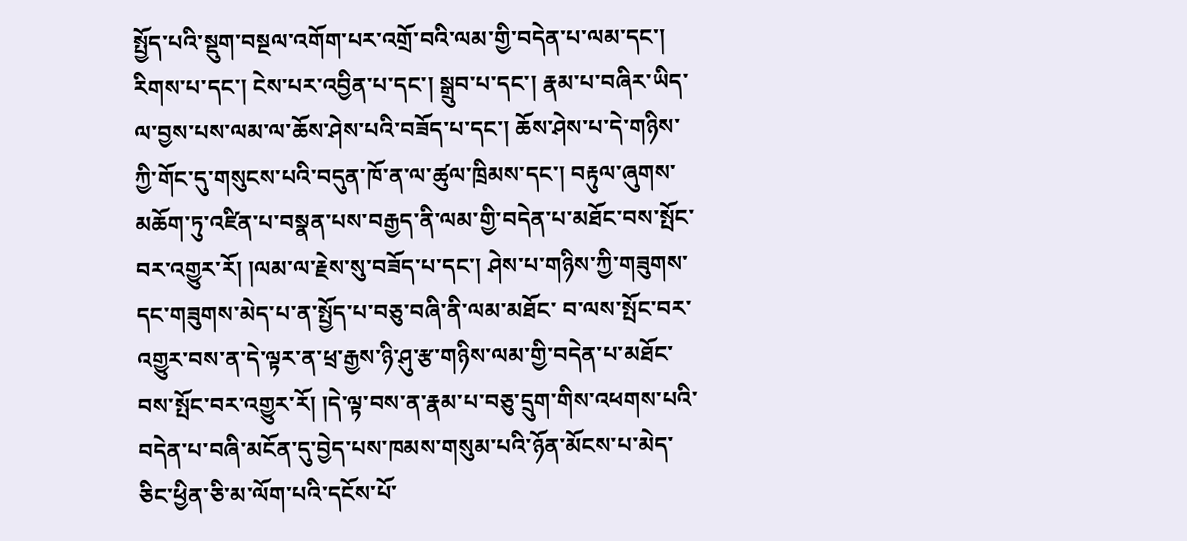སྤྱོད་པའི་སྡུག་བསྔལ་འགོག་པར་འགྲོ་བའི་ལམ་གྱི་བདེན་པ་ལམ་དང་། རིགས་པ་དང་། ངེས་པར་འབྱིན་པ་དང་། སྒྲུབ་པ་དང་། རྣམ་པ་བཞིར་ཡིད་ལ་བྱས་པས་ལམ་ལ་ཆོས་ཤེས་པའི་བཟོད་པ་དང་། ཆོས་ཤེས་པ་དེ་གཉིས་ཀྱི་གོང་དུ་གསུངས་པའི་བདུན་ཁོ་ན་ལ་ཚུལ་ཁྲིམས་དང་། བརྟུལ་ཞུགས་མཆོག་ཏུ་འཛིན་པ་བསྣན་པས་བརྒྱད་ནི་ལམ་གྱི་བདེན་པ་མཐོང་བས་སྤོང་བར་འགྱུར་རོ། །ལམ་ལ་རྗེས་སུ་བཟོད་པ་དང་། ཤེས་པ་གཉིས་ཀྱི་གཟུགས་དང་གཟུགས་མེད་པ་ན་སྤྱོད་པ་བཅུ་བཞི་ནི་ལམ་མཐོང་ བ་ལས་སྤོང་བར་འགྱུར་བས་ན་དེ་ལྟར་ན་ཕྲ་རྒྱས་ཉི་ཤུ་རྩ་གཉིས་ལམ་གྱི་བདེན་པ་མཐོང་བས་སྤོང་བར་འགྱུར་རོ། །དེ་ལྟ་བས་ན་རྣམ་པ་བཅུ་དྲུག་གིས་འཕགས་པའི་བདེན་པ་བཞི་མངོན་དུ་བྱེད་པས་ཁམས་གསུམ་པའི་ཉོན་མོངས་པ་མེད་ཅིང་ཕྱིན་ཅི་མ་ལོག་པའི་དངོས་པོ་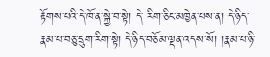རྟོགས་པའི་དེ་ཁོ་ན་སྐྱེ་བ་སྟེ། དེ་ རིག་ཅིང་མཁྱེན་པས་ན། དེ་ཉིད་རྣམ་པ་བཅུ་དྲུག་རིག་སྟེ། དེ་ཉིད་བཅོམ་ལྡན་འདས་སོ། །རྣམ་པ་ཉི་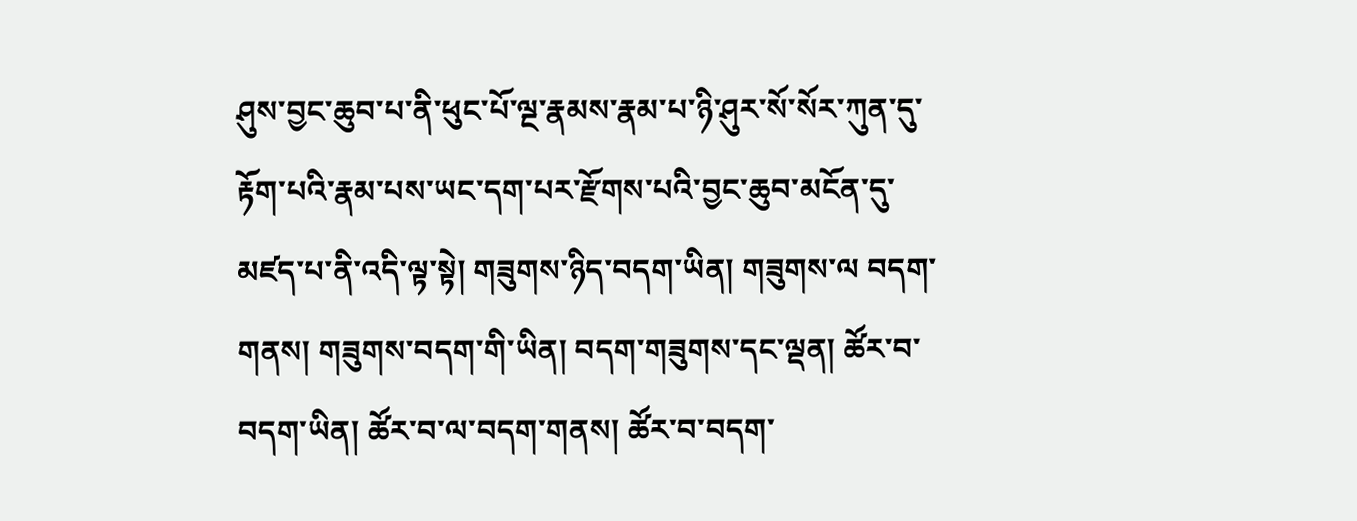ཤུས་བྱང་ཆུབ་པ་ནི་ཕུང་པོ་ལྔ་རྣམས་རྣམ་པ་ཉི་ཤུར་སོ་སོར་ཀུན་དུ་རྟོག་པའི་རྣམ་པས་ཡང་དག་པར་རྫོགས་པའི་བྱང་ཆུབ་མངོན་དུ་མཛད་པ་ནི་འདི་ལྟ་སྟེ། གཟུགས་ཉིད་བདག་ཡིན། གཟུགས་ལ བདག་གནས། གཟུགས་བདག་གི་ཡིན། བདག་གཟུགས་དང་ལྡན། ཚོར་བ་བདག་ཡིན། ཚོར་བ་ལ་བདག་གནས། ཚོར་བ་བདག་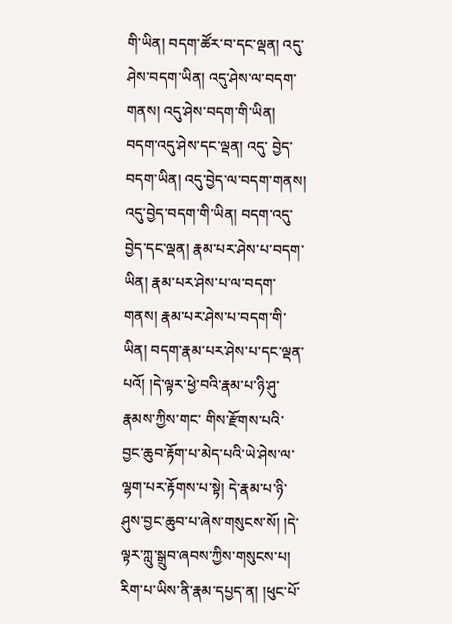གི་ཡིན། བདག་ཚོར་བ་དང་ལྡན། འདུ་ཤེས་བདག་ཡིན། འདུ་ཤེས་ལ་བདག་གནས། འདུ་ཤེས་བདག་གི་ཡིན། བདག་འདུ་ཤེས་དང་ལྡན། འདུ་ བྱེད་བདག་ཡིན། འདུ་བྱེད་ལ་བདག་གནས། འདུ་བྱེད་བདག་གི་ཡིན། བདག་འདུ་བྱེད་དང་ལྡན། རྣམ་པར་ཤེས་པ་བདག་ཡིན། རྣམ་པར་ཤེས་པ་ལ་བདག་གནས། རྣམ་པར་ཤེས་པ་བདག་གི་ཡིན། བདག་རྣམ་པར་ཤེས་པ་དང་ལྡན་པའོ། །དེ་ལྟར་ཕྱེ་བའི་རྣམ་པ་ཉི་ཤུ་རྣམས་ཀྱིས་གང་ གིས་རྫོགས་པའི་བྱང་ཆུབ་རྟོག་པ་མེད་པའི་ཡེ་ཤེས་ལ་ལྷག་པར་རྟོགས་པ་སྟེ། དེ་རྣམ་པ་ཉི་ཤུས་བྱང་ཆུབ་པ་ཞེས་གསུངས་སོ། །དེ་ལྟར་ཀླུ་སྒྲུབ་ཞབས་ཀྱིས་གསུངས་པ། རིག་པ་ཡིས་ནི་རྣམ་དཔྱད་ན། །ཕུང་པོ་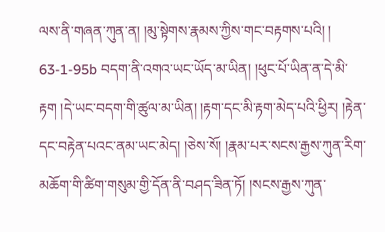ལས་ནི་གཞན་ཀུན་ན། །མུ་སྟེགས་རྣམས་ཀྱིས་གང་བརྟགས་པའི། ། 63-1-95b བདག་ནི་འགའ་ཡང་ཡོད་མ་ཡིན། །ཕུང་པོ་ཡིན་ན་དེ་མི་རྟག །དེ་ཡང་བདག་གི་ཚུལ་མ་ཡིན། །རྟག་དང་མི་རྟག་མེད་པའི་ཕྱིར། །རྟེན་དང་བརྟེན་པའང་ནམ་ཡང་མེད། །ཅེས་སོ། །རྣམ་པར་སངས་རྒྱས་ཀུན་རིག་མཆོག་གི་ཚིག་གསུམ་གྱི་དོན་ནི་བཤད་ཟིན་ཏོ། །སངས་རྒྱས་ཀུན་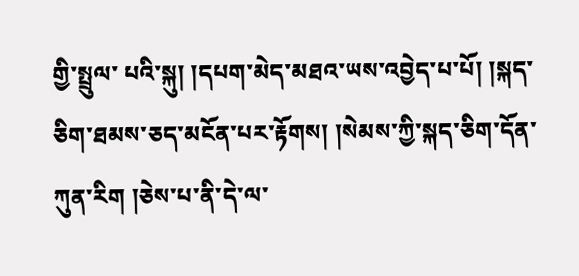གྱི་སྤྲུལ་ པའི་སྐུ། །དཔག་མེད་མཐའ་ཡས་འབྱེད་པ་པོ། །སྐད་ཅིག་ཐམས་ཅད་མངོན་པར་རྟོགས། །སེམས་ཀྱི་སྐད་ཅིག་དོན་ཀུན་རིག །ཅེས་པ་ནི་དེ་ལ་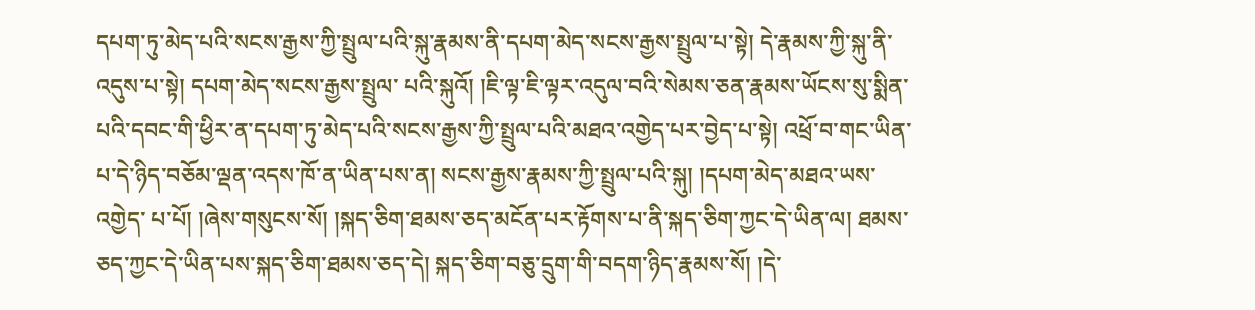དཔག་ཏུ་མེད་པའི་སངས་རྒྱས་ཀྱི་སྤྲུལ་པའི་སྐུ་རྣམས་ནི་དཔག་མེད་སངས་རྒྱས་སྤྲུལ་པ་སྟེ། དེ་རྣམས་ཀྱི་སྐུ་ནི་འདུས་པ་སྟེ། དཔག་མེད་སངས་རྒྱས་སྤྲུལ་ པའི་སྐུའོ། །ཇི་ལྟ་ཇི་ལྟར་འདུལ་བའི་སེམས་ཅན་རྣམས་ཡོངས་སུ་སྨིན་པའི་དབང་གི་ཕྱིར་ན་དཔག་ཏུ་མེད་པའི་སངས་རྒྱས་ཀྱི་སྤྲུལ་པའི་མཐའ་འགྱེད་པར་བྱེད་པ་སྟེ། འཕྲོ་བ་གང་ཡིན་པ་དེ་ཉིད་བཅོམ་ལྡན་འདས་ཁོ་ན་ཡིན་པས་ན། སངས་རྒྱས་རྣམས་ཀྱི་སྤྲུལ་པའི་སྐུ། །དཔག་མེད་མཐའ་ཡས་འགྱེད་ པ་པོ། །ཞེས་གསུངས་སོ། །སྐད་ཅིག་ཐམས་ཅད་མངོན་པར་རྟོགས་པ་ནི་སྐད་ཅིག་ཀྱང་དེ་ཡིན་ལ། ཐམས་ཅད་ཀྱང་དེ་ཡིན་པས་སྐད་ཅིག་ཐམས་ཅད་དེ། སྐད་ཅིག་བཅུ་དྲུག་གི་བདག་ཉིད་རྣམས་སོ། །དེ་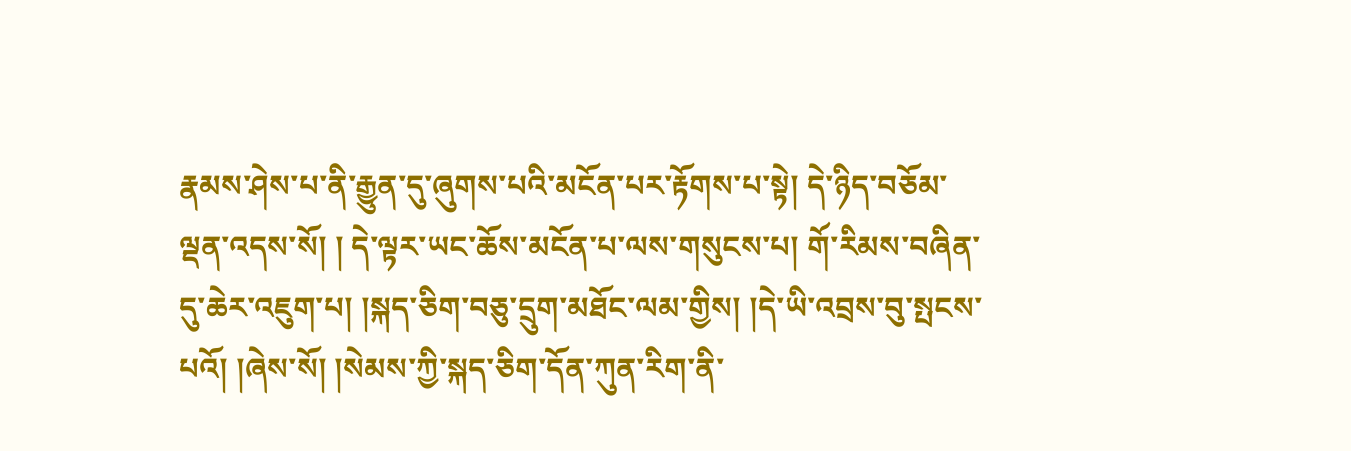རྣམས་ཤེས་པ་ནི་རྒྱུན་དུ་ཞུགས་པའི་མངོན་པར་རྟོགས་པ་སྟེ། དེ་ཉིད་བཅོམ་ལྡན་འདས་སོ། ། དེ་ལྟར་ཡང་ཆོས་མངོན་པ་ལས་གསུངས་པ། གོ་རིམས་བཞིན་དུ་ཆེར་འཇུག་པ། །སྐད་ཅིག་བཅུ་དྲུག་མཐོང་ལམ་གྱིས། །དེ་ཡི་འབྲས་བུ་སྤངས་པའོ། །ཞེས་སོ། །སེམས་ཀྱི་སྐད་ཅིག་དོན་ཀུན་རིག་ནི་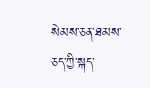སེམས་ཅན་ཐམས་ཅད་ཀྱི་སྐད་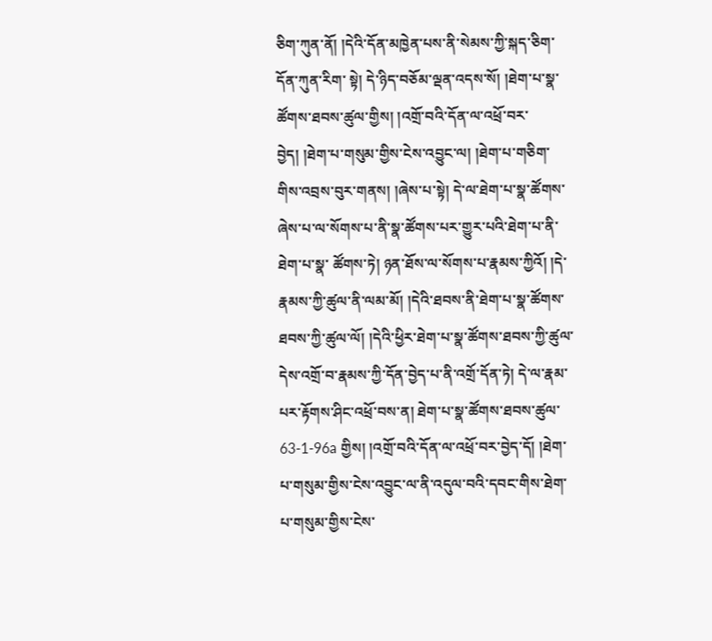ཅིག་ཀུན་ནོ། །དེའི་དོན་མཁྱེན་པས་ནི་སེམས་ཀྱི་སྐད་ཅིག་དོན་ཀུན་རིག་ སྟེ། དེ་ཉིད་བཅོམ་ལྡན་འདས་སོ། །ཐེག་པ་སྣ་ཚོགས་ཐབས་ཚུལ་གྱིས། །འགྲོ་བའི་དོན་ལ་འཕྲོ་བར་བྱེད། །ཐེག་པ་གསུམ་གྱིས་ངེས་འབྱུང་ལ། །ཐེག་པ་གཅིག་གིས་འབྲས་བུར་གནས། །ཞེས་པ་སྟེ། དེ་ལ་ཐེག་པ་སྣ་ཚོགས་ཞེས་པ་ལ་སོགས་པ་ནི་སྣ་ཚོགས་པར་གྱུར་པའི་ཐེག་པ་ནི་ཐེག་པ་སྣ་ ཚོགས་ཏེ། ཉན་ཐོས་ལ་སོགས་པ་རྣམས་ཀྱིའོ། །དེ་རྣམས་ཀྱི་ཚུལ་ནི་ལམ་མོ། །དེའི་ཐབས་ནི་ཐེག་པ་སྣ་ཚོགས་ཐབས་ཀྱི་ཚུལ་ལོ། །དེའི་ཕྱིར་ཐེག་པ་སྣ་ཚོགས་ཐབས་ཀྱི་ཚུལ་དེས་འགྲོ་བ་རྣམས་ཀྱི་དོན་བྱེད་པ་ནི་འགྲོ་དོན་ཏེ། དེ་ལ་རྣམ་པར་རྟོགས་ཤིང་འཕྲོ་བས་ན། ཐེག་པ་སྣ་ཚོགས་ཐབས་ཚུལ་ 63-1-96a གྱིས། །འགྲོ་བའི་དོན་ལ་འཕྲོ་བར་བྱེད་དོ། །ཐེག་པ་གསུམ་གྱིས་ངེས་འབྱུང་ལ་ནི་འདུལ་བའི་དབང་གིས་ཐེག་པ་གསུམ་གྱིས་ངེས་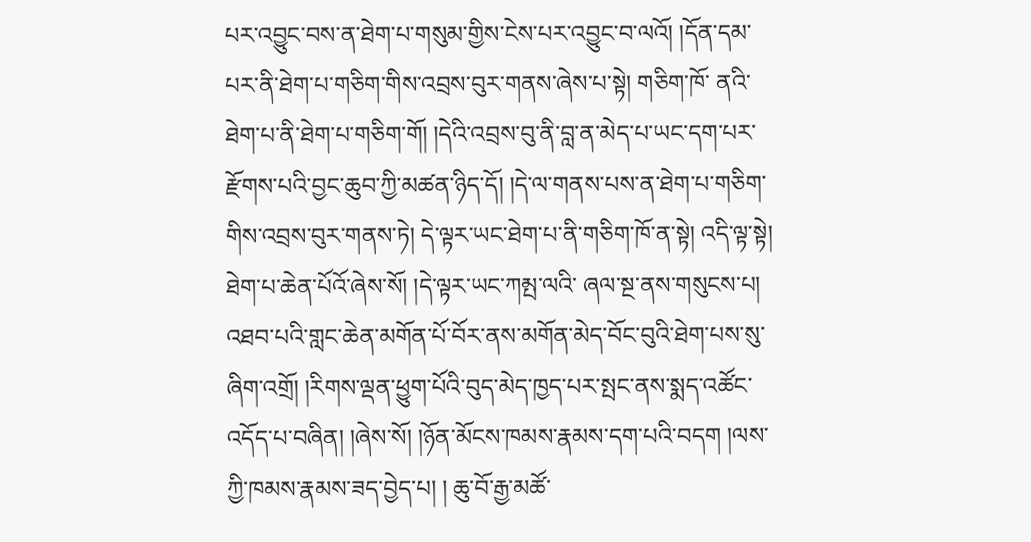པར་འབྱུང་བས་ན་ཐེག་པ་གསུམ་གྱིས་ངེས་པར་འབྱུང་བ་ལའོ། །དོན་དམ་པར་ནི་ཐེག་པ་གཅིག་གིས་འབྲས་བུར་གནས་ཞེས་པ་སྟེ། གཅིག་ཁོ་ ནའི་ཐེག་པ་ནི་ཐེག་པ་གཅིག་གོ། །དེའི་འབྲས་བུ་ནི་བླ་ན་མེད་པ་ཡང་དག་པར་རྫོགས་པའི་བྱང་ཆུབ་ཀྱི་མཚན་ཉིད་དོ། །དེ་ལ་གནས་པས་ན་ཐེག་པ་གཅིག་གིས་འབྲས་བུར་གནས་ཏེ། དེ་ལྟར་ཡང་ཐེག་པ་ནི་གཅིག་ཁོ་ན་སྟེ། འདི་ལྟ་སྟེ། ཐེག་པ་ཆེན་པོའོ་ཞེས་སོ། །དེ་ལྟར་ཡང་ཀམྤ་ལའི་ ཞལ་སྔ་ནས་གསུངས་པ། འཐབ་པའི་གླང་ཆེན་མགོན་པོ་བོར་ནས་མགོན་མེད་བོང་བུའི་ཐེག་པས་སུ་ཞིག་འགྲོ། །རིགས་ལྡན་ཕྱུག་པོའི་བུད་མེད་ཁྱད་པར་སྤང་ནས་སྨད་འཚོང་འདོད་པ་བཞིན། །ཞེས་སོ། །ཉོན་མོངས་ཁམས་རྣམས་དག་པའི་བདག །ལས་ཀྱི་ཁམས་རྣམས་ཟད་བྱེད་པ། ། ཆུ་བོ་རྒྱ་མཚོ་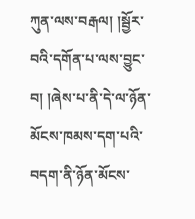ཀུན་ལས་བརྒལ། །སྦྱོར་བའི་དགོན་པ་ལས་བྱུང་བ། །ཞེས་པ་ནི་དེ་ལ་ཉོན་མོངས་ཁམས་དག་པའི་བདག་ནི་ཉོན་མོངས་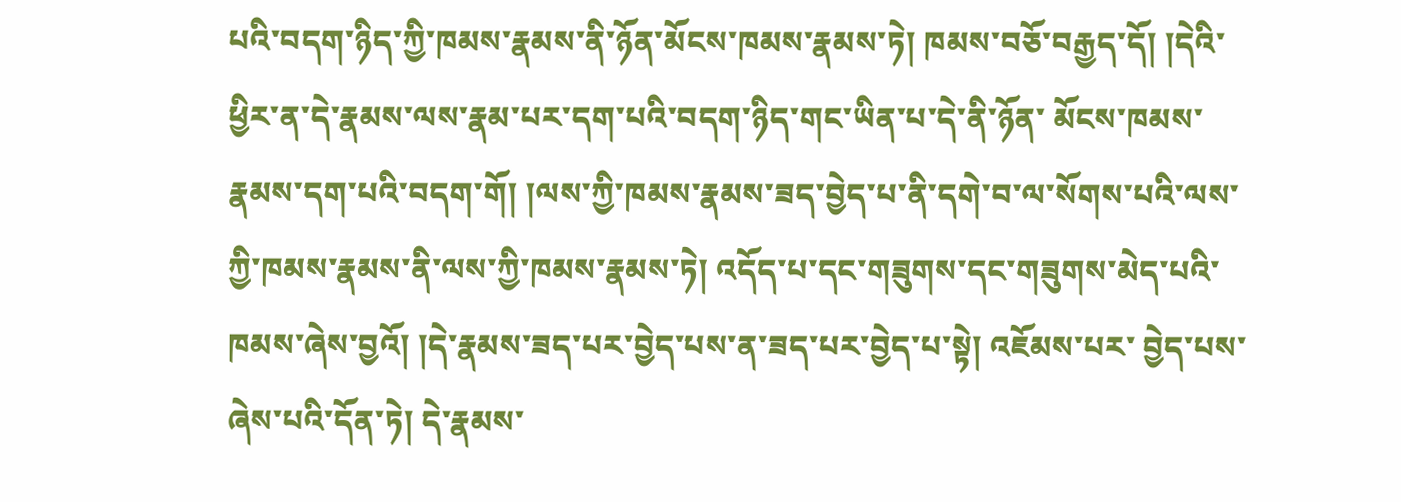པའི་བདག་ཉིད་ཀྱི་ཁམས་རྣམས་ནི་ཉོན་མོངས་ཁམས་རྣམས་ཏེ། ཁམས་བཅོ་བརྒྱད་དོ། །དེའི་ཕྱིར་ན་དེ་རྣམས་ལས་རྣམ་པར་དག་པའི་བདག་ཉིད་གང་ཡིན་པ་དེ་ནི་ཉོན་ མོངས་ཁམས་རྣམས་དག་པའི་བདག་གོ། །ལས་ཀྱི་ཁམས་རྣམས་ཟད་བྱེད་པ་ནི་དགེ་བ་ལ་སོགས་པའི་ལས་ཀྱི་ཁམས་རྣམས་ནི་ལས་ཀྱི་ཁམས་རྣམས་ཏེ། འདོད་པ་དང་གཟུགས་དང་གཟུགས་མེད་པའི་ཁམས་ཞེས་བྱའོ། །དེ་རྣམས་ཟད་པར་བྱེད་པས་ན་ཟད་པར་བྱེད་པ་སྟེ། འཇོམས་པར་ བྱེད་པས་ཞེས་པའི་དོན་ཏེ། དེ་རྣམས་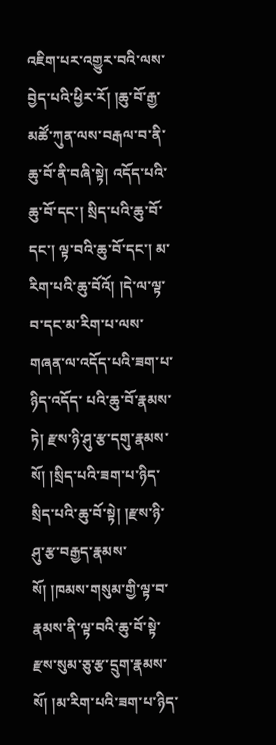འཇིག་པར་འགྱུར་བའི་ལས་བྱེད་པའི་ཕྱིར་རོ། །ཆུ་བོ་རྒྱ་མཚོ་ཀུན་ལས་བརྒལ་བ་ནི་ཆུ་བོ་ནི་བཞི་སྟེ། འདོད་པའི་ཆུ་བོ་དང་། སྲིད་པའི་ཆུ་བོ་དང་། ལྟ་བའི་ཆུ་བོ་དང་། མ་རིག་པའི་ཆུ་བོའོ། །དེ་ལ་ལྟ་བ་དང་མ་རིག་པ་ལས་གཞན་ལ་འདོད་པའི་ཟག་པ་ཉིད་འདོད་ པའི་ཆུ་བོ་རྣམས་ཏེ། རྫས་ཉི་ཤུ་རྩ་དགུ་རྣམས་སོ། །སྲིད་པའི་ཟག་པ་ཉིད་སྲིད་པའི་ཆུ་བོ་སྟེ། །རྫས་ཉི་ཤུ་རྩ་བརྒྱད་རྣམས་སོ། །ཁམས་གསུམ་གྱི་ལྟ་བ་རྣམས་ནི་ལྟ་བའི་ཆུ་བོ་སྟེ་རྫས་སུམ་ཅུ་རྩ་དྲུག་རྣམས་སོ། །མ་རིག་པའི་ཟག་པ་ཉིད་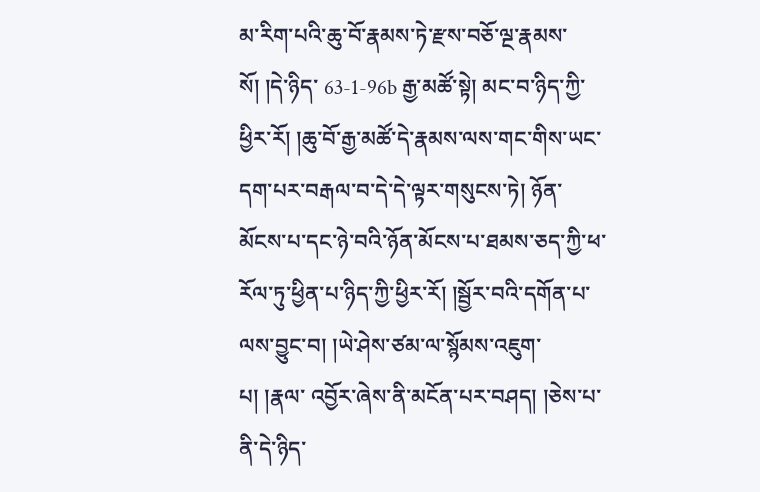མ་རིག་པའི་ཆུ་བོ་རྣམས་ཏེ་རྫས་བཅོ་ལྔ་རྣམས་སོ། །དེ་ཉིད་ 63-1-96b རྒྱ་མཚོ་སྟེ། མང་བ་ཉིད་ཀྱི་ཕྱིར་རོ། །ཆུ་བོ་རྒྱ་མཚོ་དེ་རྣམས་ལས་གང་གིས་ཡང་དག་པར་བརྒལ་བ་དེ་དེ་ལྟར་གསུངས་ཏེ། ཉོན་མོངས་པ་དང་ཉེ་བའི་ཉོན་མོངས་པ་ཐམས་ཅད་ཀྱི་ཕ་རོལ་ཏུ་ཕྱིན་པ་ཉིད་ཀྱི་ཕྱིར་རོ། །སྦྱོར་བའི་དགོན་པ་ལས་བྱུང་བ། །ཡེ་ཤེས་ཙམ་ལ་སྙོམས་འཇུག་པ། །རྣལ་ འབྱོར་ཞེས་ནི་མངོན་པར་བཤད། །ཅེས་པ་ནི་དེ་ཉིད་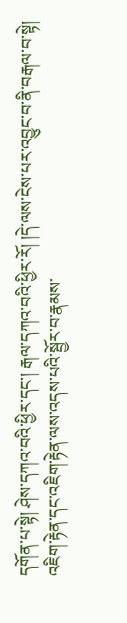དགོན་པ་སྟེ། ཤེས་དཀའ་བའི་ཕྱིར་དང་། རྒལ་དཀའ་བའི་ཕྱིར་རོ། །དེ་ལས་ངེས་པར་འབྱུང་བ་ནི་བརྒལ་བ་སྟེ། འཇིག་རྟེན་དང་འཇིག་རྟེན་ལས་འདས་པའི་སྦྱོར་བ་རྣམས་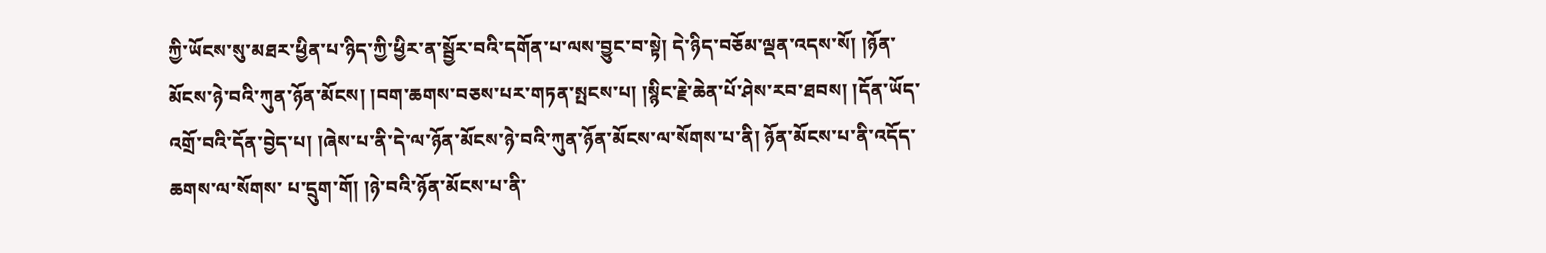ཀྱི་ཡོངས་སུ་མཐར་ཕྱིན་པ་ཉིད་ཀྱི་ཕྱིར་ན་སྦྱོར་བའི་དགོན་པ་ལས་བྱུང་བ་སྟེ། དེ་ཉིད་བཅོམ་ལྡན་འདས་སོ། །ཉོན་མོངས་ཉེ་བའི་ཀུན་ཉོན་མོངས། །བག་ཆགས་བཅས་པར་གཏན་སྤངས་པ། །སྙིང་རྗེ་ཆེན་པོ་ཤེས་རབ་ཐབས། །དོན་ཡོད་འགྲོ་བའི་དོན་བྱེད་པ། །ཞེས་པ་ནི་དེ་ལ་ཉོན་མོངས་ཉེ་བའི་ཀུན་ཉོན་མོངས་ལ་སོགས་པ་ནི། ཉོན་མོངས་པ་ནི་འདོད་ཆགས་ལ་སོགས་ པ་དྲུག་གོ། །ཉེ་བའི་ཉོན་མོངས་པ་ནི་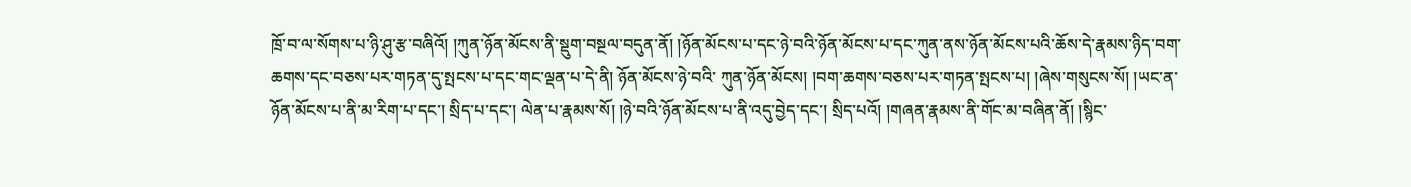ཁྲོ་བ་ལ་སོགས་པ་ཉི་ཤུ་རྩ་བཞིའོ། །ཀུན་ཉོན་མོངས་ནི་སྡུག་བསྔལ་བདུན་ནོ། །ཉོན་མོངས་པ་དང་ཉེ་བའི་ཉོན་མོངས་པ་དང་ཀུན་ནས་ཉོན་མོངས་པའི་ཆོས་དེ་རྣམས་ཉིད་བག་ཆགས་དང་བཅས་པར་གཏན་དུ་སྤངས་པ་དང་གང་ལྡན་པ་དེ་ནི། ཉོན་མོངས་ཉེ་བའི་ ཀུན་ཉོན་མོངས། །བག་ཆགས་བཅས་པར་གཏན་སྤངས་པ། །ཞེས་གསུངས་སོ། །ཡང་ན་ཉོན་མོངས་པ་ནི་མ་རིག་པ་དང་། སྲིད་པ་དང་། ལེན་པ་རྣམས་སོ། །ཉེ་བའི་ཉོན་མོངས་པ་ནི་འདུ་བྱེད་དང་། སྲིད་པའོ། །གཞན་རྣམས་ནི་གོང་མ་བཞིན་ནོ། །སྙིང་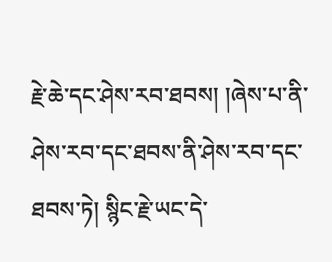རྗེ་ཆེ་དང་ཤེས་རབ་ཐབས། །ཞེས་པ་ནི་ ཤེས་རབ་དང་ཐབས་ནི་ཤེས་རབ་དང་ཐབས་ཏེ། སྙིང་རྗེ་ཡང་དེ་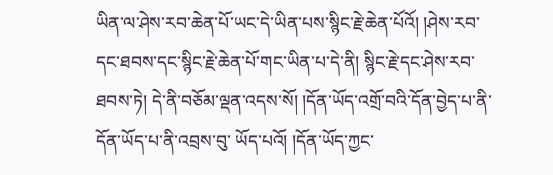ཡིན་ལ་ཤེས་རབ་ཆེན་པོ་ཡང་དེ་ཡིན་པས་སྙིང་རྗེ་ཆེན་པོའོ། །ཤེས་རབ་དང་ཐབས་དང་སྙིང་རྗེ་ཆེན་པོ་གང་ཡིན་པ་དེ་ནི། སྙིང་རྗེ་དང་ཤེས་རབ་ཐབས་ཏེ། དེ་ནི་བཅོམ་ལྡན་འདས་སོ། །དོན་ཡོད་འགྲོ་བའི་དོན་བྱེད་པ་ནི་དོན་ཡོད་པ་ནི་འབྲས་བུ་ ཡོད་པའོ། །དོན་ཡོད་ཀྱང་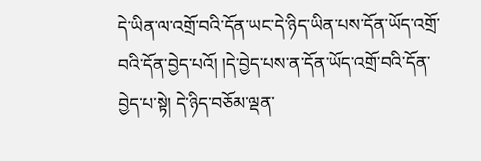དེ་ཡིན་ལ་འགྲོ་བའི་དོན་ཡང་དེ་ཉིད་ཡིན་པས་དོན་ཡོད་འགྲོ་བའི་དོན་བྱེད་པའོ། །དེ་བྱེད་པས་ན་དོན་ཡོད་འགྲོ་བའི་དོན་བྱེད་པ་སྟེ། དེ་ཉིད་བཅོམ་ལྡན་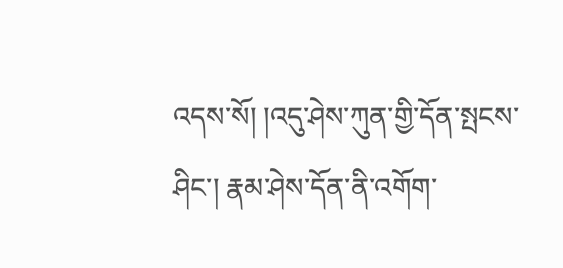འདས་སོ། །འདུ་ཤེས་ཀུན་གྱི་དོན་སྤངས་ཤིང་། རྣམ་ཤེས་དོན་ནི་འགོག་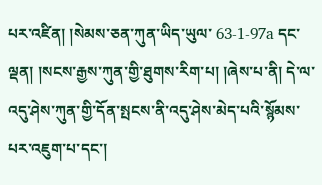པར་འཛིན། །སེམས་ཅན་ཀུན་ཡིད་ཡུལ་ 63-1-97a དང་ལྡན། །སངས་རྒྱས་ཀུན་གྱི་ཐུགས་རིག་པ། །ཞེས་པ་ནི། དེ་ལ་འདུ་ཤེས་ཀུན་གྱི་དོན་སྤངས་ནི་འདུ་ཤེས་མེད་པའི་སྙོམས་པར་འཇུག་པ་དང་།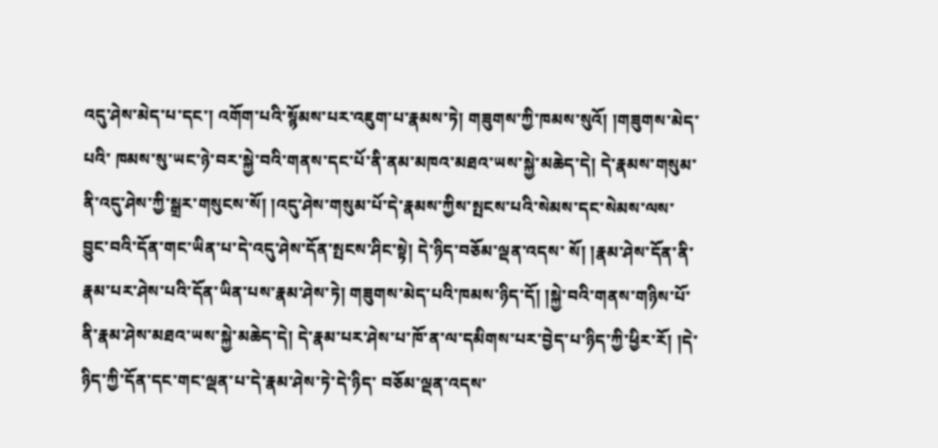འདུ་ཤེས་མེད་པ་དང་། འགོག་པའི་སྙོམས་པར་འཇུག་པ་རྣམས་ཏེ། གཟུགས་ཀྱི་ཁམས་སུའོ། །གཟུགས་མེད་པའི་ ཁམས་སུ་ཡང་ཉེ་བར་སྐྱེ་བའི་གནས་དང་པོ་ནི་ནམ་མཁའ་མཐའ་ཡས་སྐྱེ་མཆེད་དེ། དེ་རྣམས་གསུམ་ནི་འདུ་ཤེས་ཀྱི་སྒྲར་གསུངས་སོ། །འདུ་ཤེས་གསུམ་པོ་དེ་རྣམས་ཀྱིས་སྤངས་པའི་སེམས་དང་སེམས་ལས་བྱུང་བའི་དོན་གང་ཡིན་པ་དེ་འདུ་ཤེས་དོན་སྤངས་ཤིང་སྟེ། དེ་ཉིད་བཅོམ་ལྡན་འདས་ སོ། །རྣམ་ཤེས་དོན་ནི་རྣམ་པར་ཤེས་པའི་དོན་ཡིན་པས་རྣམ་ཤེས་ཏེ། གཟུགས་མེད་པའི་ཁམས་ཉིད་དོ། །སྐྱེ་བའི་གནས་གཉིས་པོ་ནི་རྣམ་ཤེས་མཐའ་ཡས་སྐྱེ་མཆེད་དེ། དེ་རྣམ་པར་ཤེས་པ་ཁོ་ན་ལ་དམིགས་པར་བྱེད་པ་ཉིད་ཀྱི་ཕྱིར་རོ། །དེ་ཉིད་ཀྱི་དོན་དང་གང་ལྡན་པ་དེ་རྣམ་ཤེས་ཏེ་དེ་ཉིད་ བཅོམ་ལྡན་འདས་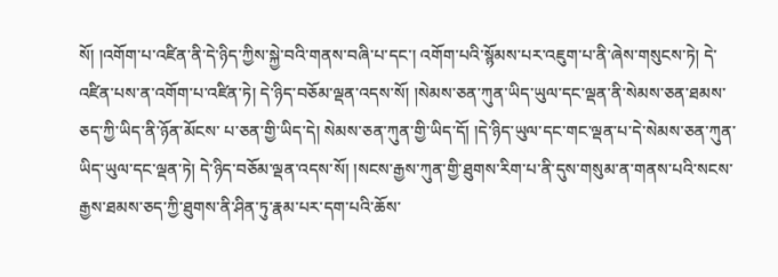སོ། །འགོག་པ་འཛིན་ནི་དེ་ཉིད་ཀྱིས་སྐྱེ་བའི་གནས་བཞི་པ་དང་། འགོག་པའི་སྙོམས་པར་འཇུག་པ་ནི་ཞེས་གསུངས་ཏེ། དེ་འཛིན་པས་ན་འགོག་པ་འཛིན་ཏེ། དེ་ཉིད་བཅོམ་ལྡན་འདས་སོ། །སེམས་ཅན་ཀུན་ཡིད་ཡུལ་དང་ལྡན་ནི་སེམས་ཅན་ཐམས་ཅད་ཀྱི་ཡིད་ནི་ཉོན་མོངས་ པ་ཅན་གྱི་ཡིད་དེ། སེམས་ཅན་ཀུན་གྱི་ཡིད་དོ། །དེ་ཉིད་ཡུལ་དང་གང་ལྡན་པ་དེ་སེམས་ཅན་ཀུན་ཡིད་ཡུལ་དང་ལྡན་ཏེ། དེ་ཉིད་བཅོམ་ལྡན་འདས་སོ། །སངས་རྒྱས་ཀུན་གྱི་ཐུགས་རིག་པ་ནི་དུས་གསུམ་ན་གནས་པའི་སངས་རྒྱས་ཐམས་ཅད་ཀྱི་ཐུགས་ནི་ཤིན་ཏུ་རྣམ་པར་དག་པའི་ཆོས་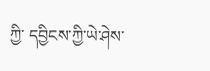ཀྱི་ དབྱིངས་ཀྱི་ཡེ་ཤེས་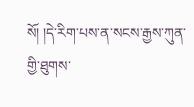སོ། །དེ་རིག་པས་ན་སངས་རྒྱས་ཀུན་གྱི་ཐུགས་